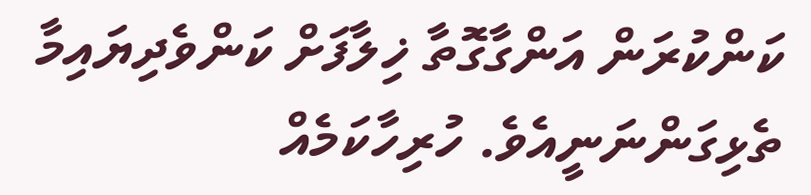ކަންކުރަން އަންގާގޮތާ ޚިލާފަށް ކަންވެދިޔައިމާ ތެޅިގަންނަނީއެވެ. ހުރިހާކަމެއް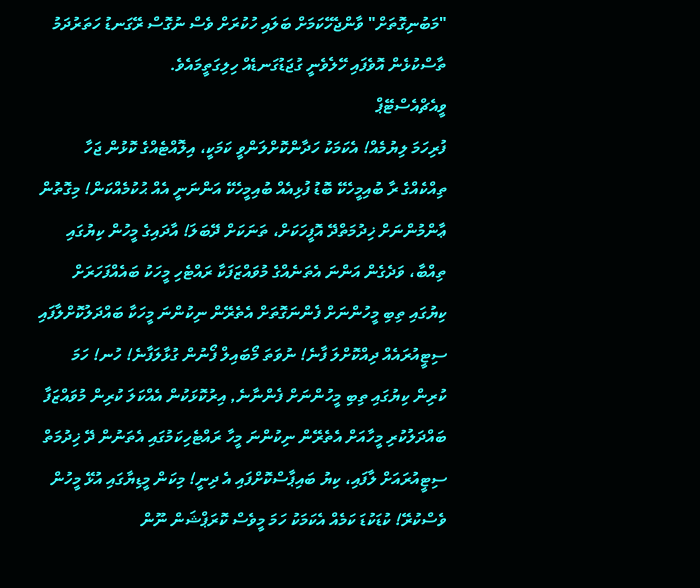"މަބުނިގޮތަށް" ވާންޖެހޭކަމަށް ބަލައި ހުކުރަށް ވެސް ނުގޮސް ރޭގަނޑު ހަތަރުދަމު ތާސްކުޅެން އޮވެފައި ހޭލެވެނީ ގުޖަޑުގަނޑެއް ހިލިގަތީމައެވެ.
ވީއެޗްއެސްޓޭޕް
ފުރިހަމަ ލިޔުމެއް! އެކަމަކު ހަދާންކޮށްލަންވީ ކަމަކީ، އިލޮއްޓެއްގެ ކޮޅުން ޖަހާ ތިއްކެއްގެ ރާ ބުއިމީހެކޭ ބޮޑު ފުޅިއެއް ބުއިމީހެކޭ އަންނަނީ އެއް ޙުކުމެއްކަން! މިގޮތުން ޢާންމުންނަށް ޚިދުމަތްދޭ އޮފީހަކަށް، ތަނަކަށް ދޭބަލަ! އާދައިގެ މީހުން ކިޔުގައި ތިއްބާ، ވަދެގެން އަންނަ އެތަނެއްގެ މުވައްޒަފަކާ ރައްޓެހި މީހަކު ބައެއްފަހަރަށް ކިޔުގައި ތިބި މީހުންނަށް ފެންނަގޮތަށް އެތެރޭން ނިކުންނަ މީހަކާ ބައްދަލުކޮށްލާފައި ސިޓީއުރައެއް ދިއްކޮށްލަ ފާނެ! ނުވަތަ މޯބައިލް ފޯނުން ގުޅާލަފާނެ! ހުނ! ހަމަ ކުރިން ކިޔުގައި ތިބި މީހުންނަށް ފެންނާނެ, އިރުކޮޅަކުން އެއްކަލަ ކުރިން މުވައްޒަފާ ބައްދަލުކުރި މީހާއަށް އެތެރޭން ނިކުންނަ މީހާ ރައްޓެހިކަމުގައި އެތަނުން ދޭ ޚިދުމަތް ސިޓީއުރައަށް ލާފައި، ކިޔު ބައިޕާސްކޮށްފައި އެ ދިނީ! މިކަން މީޑިޔާގައި އުޅޭ މީހުން ވެސްކުރޭ! ކުޑަކުޑަ ކަމެއް އެކަމަކު ހަމަ މީވެސް ކޮރަޕްޝަން ނޫން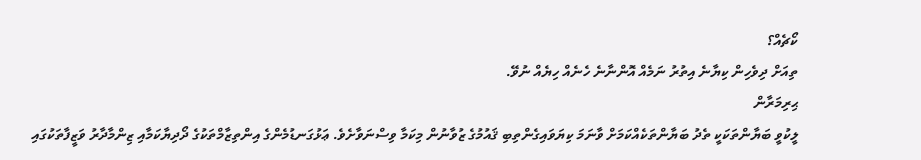ކޯޗެއް؟
ތިއަށް ދިވެހިން ކިޔާނެ އިތުރު ނަމެއް އޮންނާނެ ހެނެއް ހިޔެއް ނުވޭ.
ޙިރިމަރާން
ލީކުވީ ބަޔާންތަކަކީ ތެދު ބަޔާންތަކެއްކަމަށް ވާނަމަ ކިޔަވައިގެންތިބި ޤައުމުގެ ޒުވާނުން މިކަމާ ވިސްނަވާށެވެ. ޢަޅުގަނޑުމެންގެ އިންތިޒާމްތަކުގެ ދޯދިޔާކަމާއި ޒިންމާދާރު ވަޒީފާތަކުގައި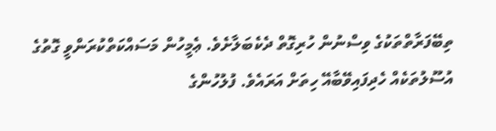ތިބޭފަރާތްތަކުގެ ވިސްނުން ހުރިގޮތް ދެކެބަލާށެވެ. ޢެމީހުން މަސައްކަތްކުރަންވީ ގޮތުގެ އުސޫލުތަކެއް ހެދިފައިވޭބާއޭ ހިތަށް އަރައެވެ. ފުލުހުންގެ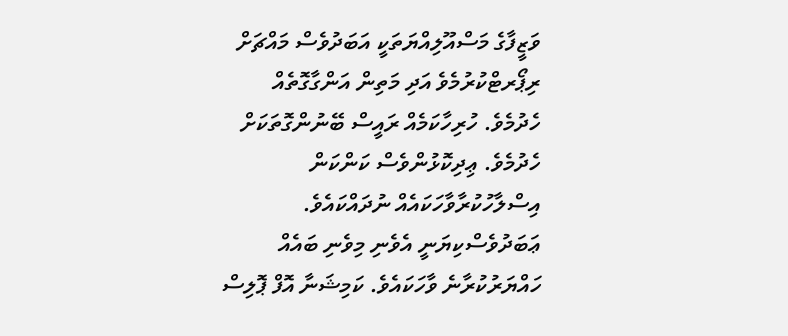ވަޒީފާގެ މަސްއޫލިއްޔަތަކީ އަބަދުވެސް މައްޗަށް ރިޕޯރޓްކުރުމެވެ އަދި މަތިން އަންގާގޮތެއް ހެދުމެވެ. ހުރިހާކަމެއް ރައީސް ބޭނުންގޮތަކަށް ހެދުމެވެ. ޢިދިކޮޅުންވެސް ކަންކަން އިސްލާހުކުރާވާހަކައެއް ނުދައްކައެވެ. ޢަބަދުވެސްކިޔަނީ އެވެނި މިވެނި ބައެއް ހައްޔަރުކުރާނެ ވާހަކައެވެ. ކަމިޝަނާ އޮފް ޕޮލިސް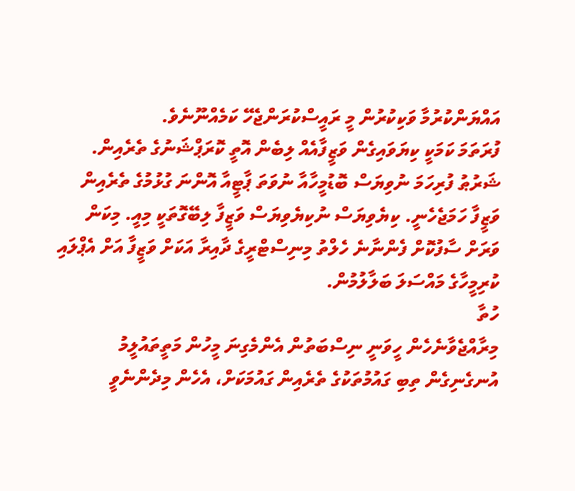އައްޔަންކުރުމާ ވަކިކުރުން މީ ރައީސްކުރަންޖެހޭ ކަމެއްނޫނެވެ.
ފުރަތަމަ ކަމަކީ ކިޔަވައިގެން ވަޒީފާއެއް ލިބެން އޮތީ ކޮރަޕްޝަނުގެ ތެރެއިން. ޝަރުޠު ފުރިހަމަ ނުވިޔަސް ބޮޑުމީހާއާ ނުވަތަ ޕާޓީއާ އޮންނަ ގުޅުމުގެ ތެރެއިން ވަޒީފާ ހަމަޖެހެނީ. ކިޔެވިޔަސް ނުކިޔެވިޔަސް ވަޒީފާ ލިބޭގޮތަކީ މިއީ. މިކަން ވަރަށް ސާފުކޮށް ފެންނާނެ ހެލްތު މިނިސްޓްރީގެ ދާއިރާ އަކަށް ވަޒީފާ އަށް އެޕްލައި ކުރިމީހާގެ މައްސަލަ ބަލާލުމުން.
ހުތާ
މިރާއްޖެވާނެހެން ހީވަނީ ނިސްބަތުން އެންމެގިނަ މީހުން މަތީތައުލީމު އުނގެނިގެން ތިބި ގައުމުތަކުގެ ތެރެއިން ގައުމަކަށް، އެހެން މިދެންނެވީ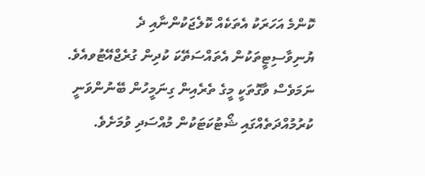ކޮންމެ އަހަރަކު އެތަކެއް ކޮލެޖަކުންނާއި ދެ ޔުނިވާސިޓީތަކުން އެތައްސަތޭކަ ކުދިން ގުރެޖްއޭޓުވއެވެ. ނަމަވެސް ވާގޮތަކީ މީގެ ތެރެއިން ގިނަމީހުން ބޭނުންވަނީ ކުރުމުއްދަތެއްގައި ޝޯޓުކަޓަކުން މުއްސަދި ވުމަށެވެ.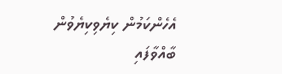އެހެންކަމުން ކިޔެވިކިޔެވުން ބާއްވާފައި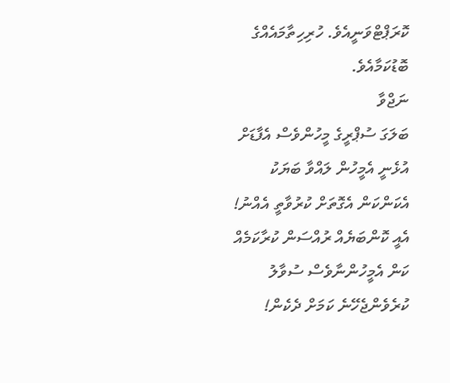ކޮރަޕްޓްވަނީއެވެ. ހުރިހިތާމައެއްގެ ބޮޑުކަމާއެވެ.
ނަޖްވާ
ބަލަގަ ސުޕްރީގެ މީހުންވެސް އެފާޑަށް އުޅެނީ އެމީހުން ލައްވާ ބަޔަކު އެކަންކަން އެގޮތަށް ކުރުވާތީ އެއްނު! އެއީ ކޮންބަޔެއް ރުއްސަން ކުރާކަމެއް ކަން އެމީހުންނާވެސް ސުވާލު ކުރެވެންޖެހޭނެ ކަމަށް ދެކެން!